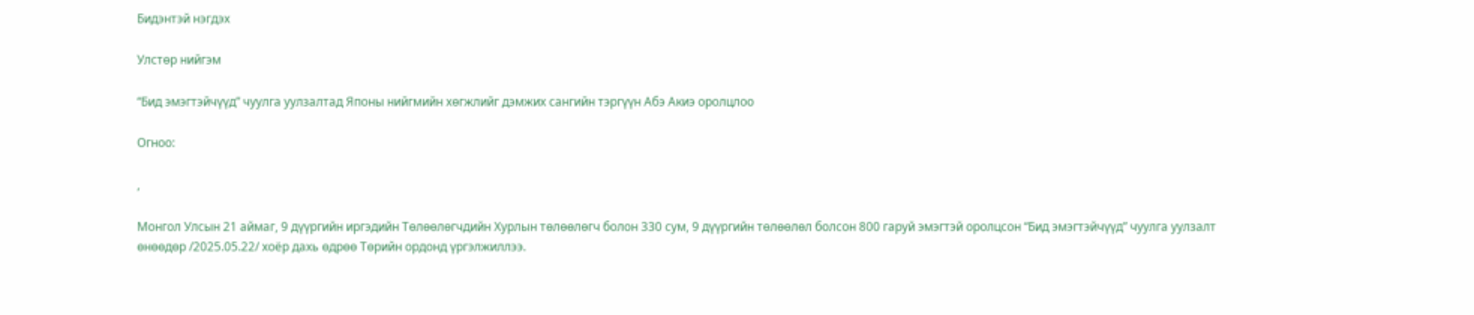Бидэнтэй нэгдэх

Улстөр нийгэм

“Бид эмэгтэйчүүд” чуулга уулзалтад Японы нийгмийн хөгжлийг дэмжих сангийн тэргүүн Абэ Акиэ оролцлоо

Огноо:

,

Монгол Улсын 21 аймаг, 9 дүүргийн иргэдийн Төлөөлөгчдийн Хурлын төлөөлөгч болон 330 сум, 9 дүүргийн төлөөлөл болсон 800 гаруй эмэгтэй оролцсон “Бид эмэгтэйчүүд” чуулга уулзалт өнөөдөр /2025.05.22/ хоёр дахь өдрөө Төрийн ордонд үргэлжиллээ.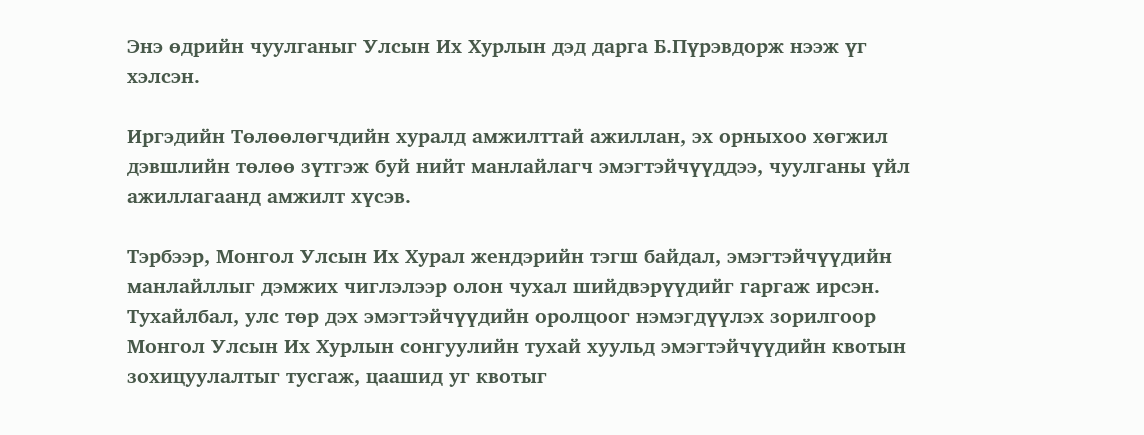Энэ өдрийн чуулганыг Улсын Их Хурлын дэд дарга Б.Пүрэвдорж нээж үг хэлсэн.

Иргэдийн Төлөөлөгчдийн хуралд амжилттай ажиллан, эх орныхоо хөгжил дэвшлийн төлөө зүтгэж буй нийт манлайлагч эмэгтэйчүүддээ, чуулганы үйл ажиллагаанд амжилт хүсэв.

Тэрбээр, Монгол Улсын Их Хурал жендэрийн тэгш байдал, эмэгтэйчүүдийн манлайллыг дэмжих чиглэлээр олон чухал шийдвэрүүдийг гаргаж ирсэн. Тухайлбал, улс төр дэх эмэгтэйчүүдийн оролцоог нэмэгдүүлэх зорилгоор Монгол Улсын Их Хурлын сонгуулийн тухай хуульд эмэгтэйчүүдийн квотын зохицуулалтыг тусгаж, цаашид уг квотыг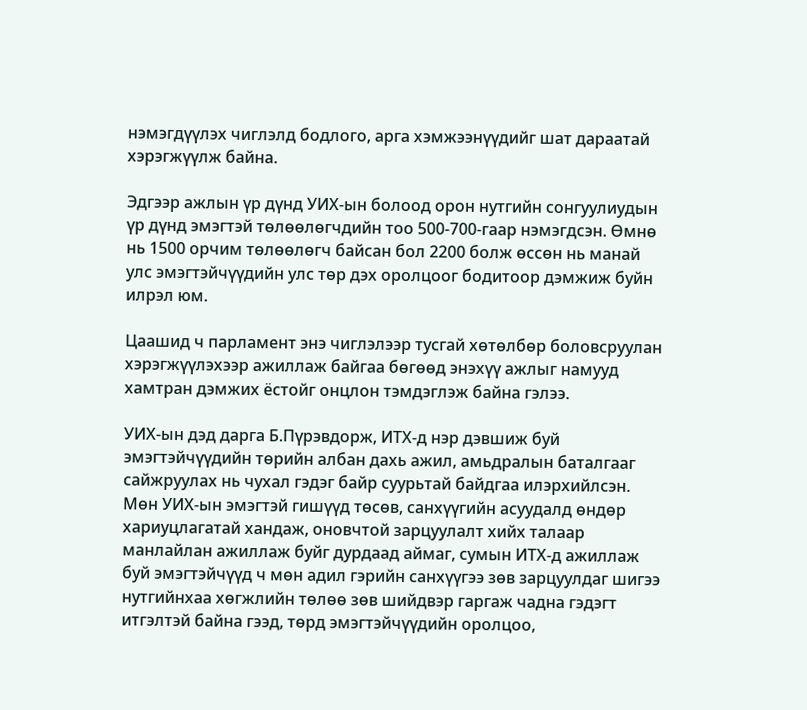нэмэгдүүлэх чиглэлд бодлого, арга хэмжээнүүдийг шат дараатай хэрэгжүүлж байна.

Эдгээр ажлын үр дүнд УИХ-ын болоод орон нутгийн сонгуулиудын үр дүнд эмэгтэй төлөөлөгчдийн тоо 500-700-гаар нэмэгдсэн. Өмнө нь 1500 орчим төлөөлөгч байсан бол 2200 болж өссөн нь манай улс эмэгтэйчүүдийн улс төр дэх оролцоог бодитоор дэмжиж буйн илрэл юм.

Цаашид ч парламент энэ чиглэлээр тусгай хөтөлбөр боловсруулан хэрэгжүүлэхээр ажиллаж байгаа бөгөөд энэхүү ажлыг намууд хамтран дэмжих ёстойг онцлон тэмдэглэж байна гэлээ.

УИХ-ын дэд дарга Б.Пүрэвдорж, ИТХ-д нэр дэвшиж буй эмэгтэйчүүдийн төрийн албан дахь ажил, амьдралын баталгааг сайжруулах нь чухал гэдэг байр суурьтай байдгаа илэрхийлсэн. Мөн УИХ-ын эмэгтэй гишүүд төсөв, санхүүгийн асуудалд өндөр хариуцлагатай хандаж, оновчтой зарцуулалт хийх талаар манлайлан ажиллаж буйг дурдаад аймаг, сумын ИТХ-д ажиллаж буй эмэгтэйчүүд ч мөн адил гэрийн санхүүгээ зөв зарцуулдаг шигээ нутгийнхаа хөгжлийн төлөө зөв шийдвэр гаргаж чадна гэдэгт итгэлтэй байна гээд, төрд эмэгтэйчүүдийн оролцоо,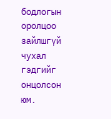бодлогын оролцоо зайлшгүй чухал гэдгийг онцолсон юм.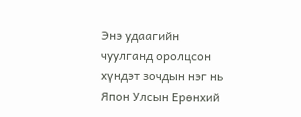Энэ удаагийн чуулганд оролцсон хүндэт зочдын нэг нь Япон Улсын Ерөнхий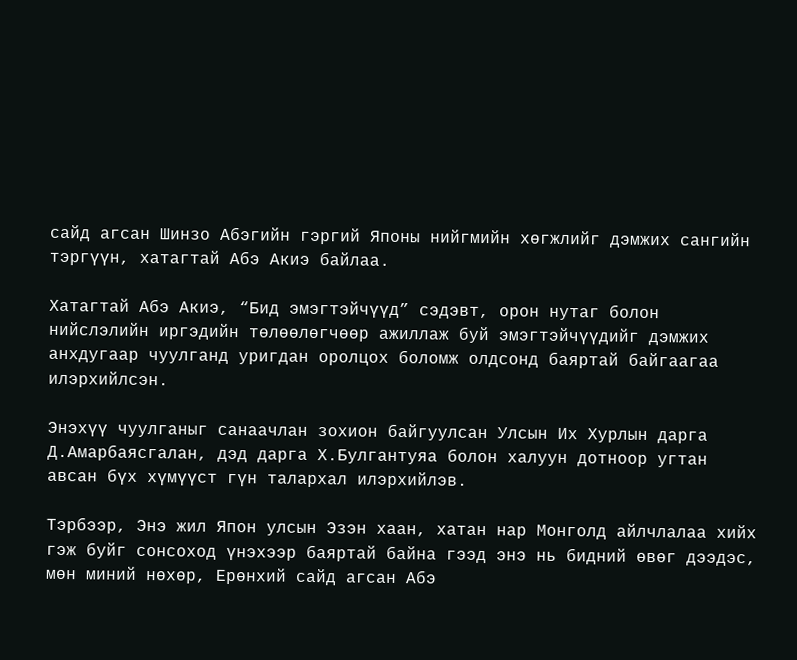сайд агсан Шинзо Абэгийн гэргий Японы нийгмийн хөгжлийг дэмжих сангийн тэргүүн, хатагтай Абэ Акиэ байлаа.

Хатагтай Абэ Акиэ, “Бид эмэгтэйчүүд” сэдэвт, орон нутаг болон нийслэлийн иргэдийн төлөөлөгчөөр ажиллаж буй эмэгтэйчүүдийг дэмжих анхдугаар чуулганд уригдан оролцох боломж олдсонд баяртай байгаагаа илэрхийлсэн.

Энэхүү чуулганыг санаачлан зохион байгуулсан Улсын Их Хурлын дарга Д.Амарбаясгалан, дэд дарга Х.Булгантуяа болон халуун дотноор угтан авсан бүх хүмүүст гүн талархал илэрхийлэв.

Тэрбээр, Энэ жил Япон улсын Эзэн хаан, хатан нар Монголд айлчлалаа хийх гэж буйг сонсоход үнэхээр баяртай байна гээд энэ нь бидний өвөг дээдэс, мөн миний нөхөр, Ерөнхий сайд агсан Абэ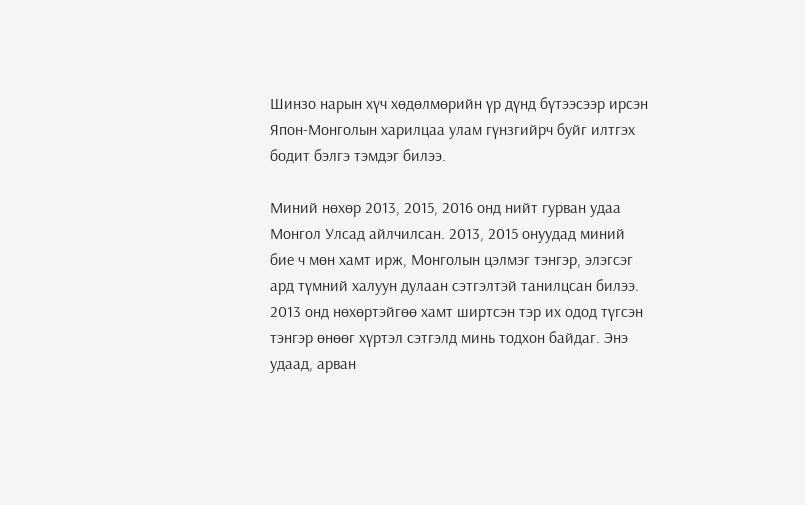Шинзо нарын хүч хөдөлмөрийн үр дүнд бүтээсээр ирсэн Япон-Монголын харилцаа улам гүнзгийрч буйг илтгэх бодит бэлгэ тэмдэг билээ.

Миний нөхөр 2013, 2015, 2016 онд нийт гурван удаа Монгол Улсад айлчилсан. 2013, 2015 онуудад миний бие ч мөн хамт ирж, Монголын цэлмэг тэнгэр, элэгсэг ард түмний халуун дулаан сэтгэлтэй танилцсан билээ. 2013 онд нөхөртэйгөө хамт ширтсэн тэр их одод түгсэн тэнгэр өнөөг хүртэл сэтгэлд минь тодхон байдаг. Энэ удаад, арван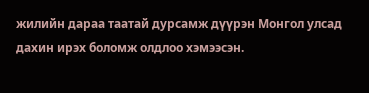жилийн дараа таатай дурсамж дүүрэн Монгол улсад дахин ирэх боломж олдлоо хэмээсэн.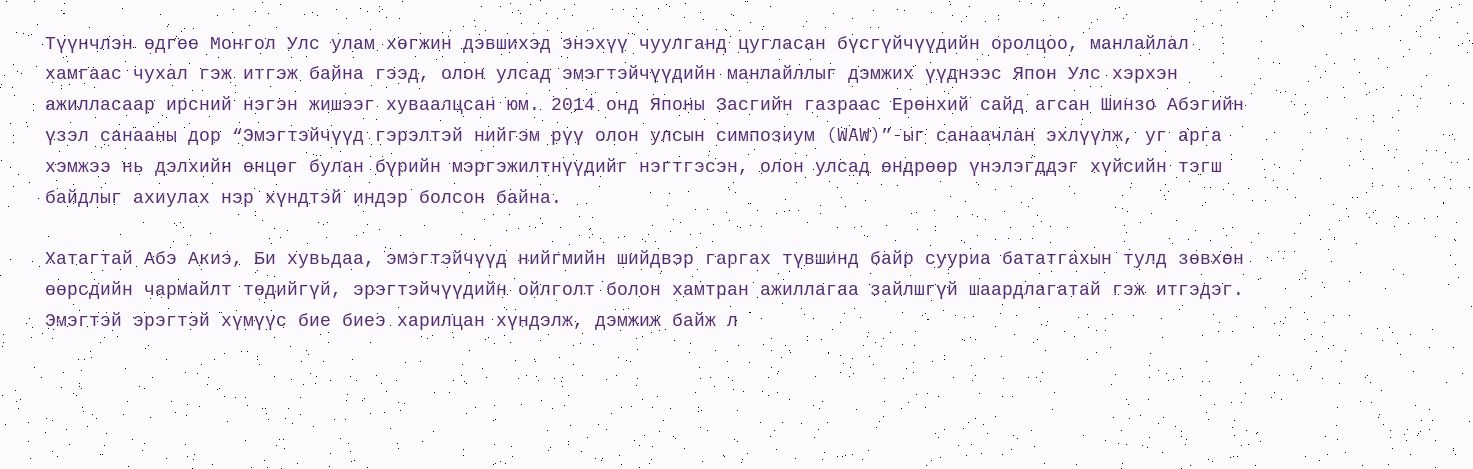Түүнчлэн өдгөө Монгол Улс улам хөгжин дэвшихэд энэхүү чуулганд цугласан бүсгүйчүүдийн оролцоо, манлайлал хамгаас чухал гэж итгэж байна гээд, олон улсад эмэгтэйчүүдийн манлайллыг дэмжих үүднээс Япон Улс хэрхэн ажилласаар ирсний нэгэн жишээг хуваалцсан юм. 2014 онд Японы Засгийн газраас Ерөнхий сайд агсан Шинзо Абэгийн үзэл санааны дор “Эмэгтэйчүүд гэрэлтэй нийгэм рүү олон улсын симпозиум (WAW)”-ыг санаачлан эхлүүлж, уг арга хэмжээ нь дэлхийн өнцөг булан бүрийн мэргэжилтнүүдийг нэгтгэсэн, олон улсад өндрөөр үнэлэгддэг хүйсийн тэгш байдлыг ахиулах нэр хүндтэй индэр болсон байна.

Хатагтай Абэ Акиэ, Би хувьдаа, эмэгтэйчүүд нийгмийн шийдвэр гаргах түвшинд байр сууриа бататгахын тулд зөвхөн өөрсдийн чармайлт төдийгүй, эрэгтэйчүүдийн ойлголт болон хамтран ажиллагаа зайлшгүй шаардлагатай гэж итгэдэг. Эмэгтэй эрэгтэй хүмүүс бие биеэ харилцан хүндэлж, дэмжиж байж л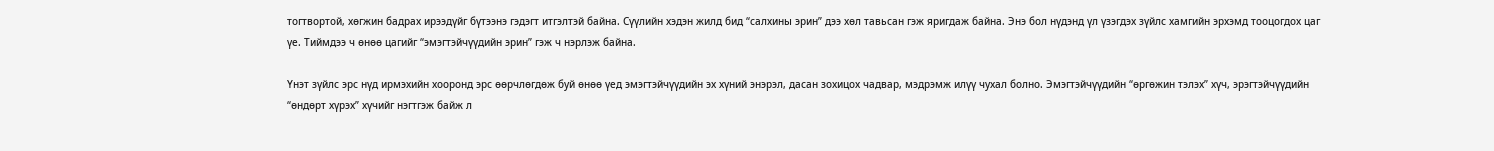тогтвортой, хөгжин бадрах ирээдүйг бүтээнэ гэдэгт итгэлтэй байна. Сүүлийн хэдэн жилд бид “салхины эрин” дээ хөл тавьсан гэж яригдаж байна. Энэ бол нүдэнд үл үзэгдэх зүйлс хамгийн эрхэмд тооцогдох цаг үе. Тиймдээ ч өнөө цагийг “эмэгтэйчүүдийн эрин” гэж ч нэрлэж байна.

Үнэт зүйлс эрс нүд ирмэхийн хооронд эрс өөрчлөгдөж буй өнөө үед эмэгтэйчүүдийн эх хүний энэрэл, дасан зохицох чадвар, мэдрэмж илүү чухал болно. Эмэгтэйчүүдийн “өргөжин тэлэх” хүч, эрэгтэйчүүдийн “өндөрт хүрэх” хүчийг нэгтгэж байж л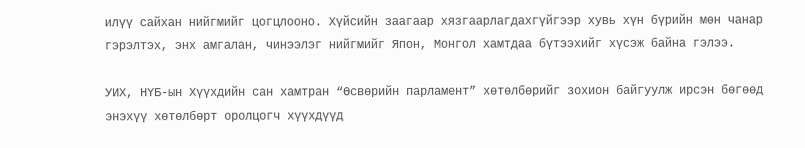илүү сайхан нийгмийг цогцлооно. Хүйсийн заагаар хязгаарлагдахгүйгээр хувь хүн бүрийн мөн чанар гэрэлтэх, энх амгалан, чинээлэг нийгмийг Япон, Монгол хамтдаа бүтээхийг хүсэж байна гэлээ.

УИХ, НҮБ-ын Хүүхдийн сан хамтран “Өсвөрийн парламент” хөтөлбөрийг зохион байгуулж ирсэн бөгөөд энэхүү хөтөлбөрт оролцогч хүүхдүүд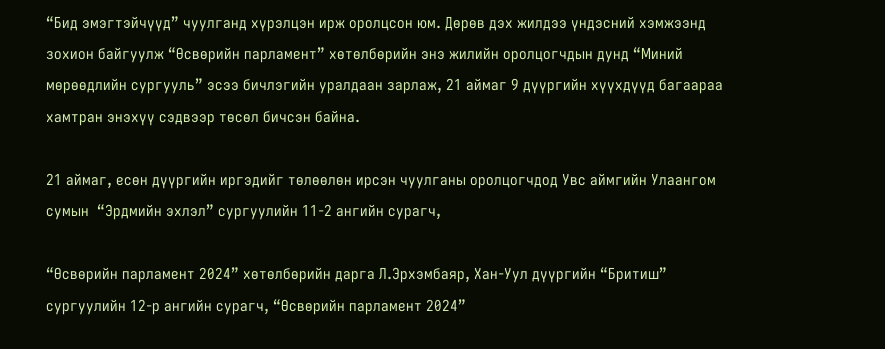“Бид эмэгтэйчүүд” чуулганд хүрэлцэн ирж оролцсон юм. Дөрөв дэх жилдээ үндэсний хэмжээнд зохион байгуулж “Өсвөрийн парламент” хөтөлбөрийн энэ жилийн оролцогчдын дунд “Миний мөрөөдлийн сургууль” эсээ бичлэгийн уралдаан зарлаж, 21 аймаг 9 дүүргийн хүүхдүүд багаараа хамтран энэхүү сэдвээр төсөл бичсэн байна.

21 аймаг, есөн дүүргийн иргэдийг төлөөлөн ирсэн чуулганы оролцогчдод Увс аймгийн Улаангом сумын  “Эрдмийн эхлэл” сургуулийн 11-2 ангийн сурагч,

“Өсвөрийн парламент 2024” хөтөлбөрийн дарга Л.Эрхэмбаяр, Хан-Уул дүүргийн “Бритиш” сургуулийн 12-р ангийн сурагч, “Өсвөрийн парламент 2024”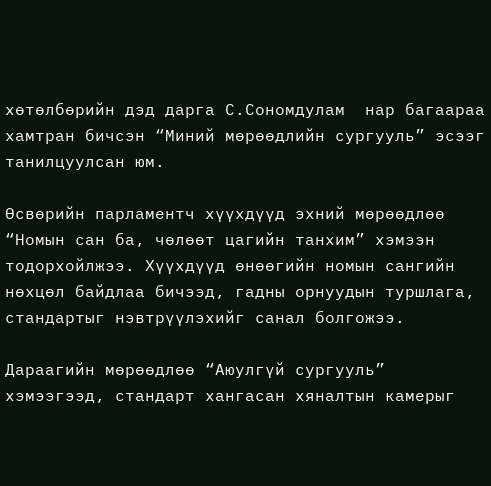хөтөлбөрийн дэд дарга С.Сономдулам  нар багаараа хамтран бичсэн “Миний мөрөөдлийн сургууль” эсээг танилцуулсан юм.

Өсвөрийн парламентч хүүхдүүд эхний мөрөөдлөө “Номын сан ба, чөлөөт цагийн танхим” хэмээн тодорхойлжээ. Хүүхдүүд өнөөгийн номын сангийн нөхцөл байдлаа бичээд, гадны орнуудын туршлага, стандартыг нэвтрүүлэхийг санал болгожээ.

Дараагийн мөрөөдлөө “Аюулгүй сургууль” хэмээгээд, стандарт хангасан хяналтын камерыг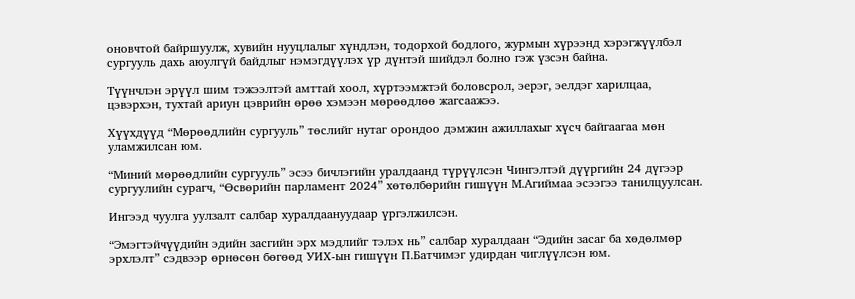оновчтой байршуулж, хувийн нууцлалыг хүндлэн, тодорхой бодлого, журмын хүрээнд хэрэгжүүлбэл сургууль дахь аюулгүй байдлыг нэмэгдүүлэх үр дүнтэй шийдэл болно гэж үзсэн байна.

Түүнчлэн эрүүл шим тэжээлтэй амттай хоол, хүртээмжтэй боловсрол, эерэг, эелдэг харилцаа, цэвэрхэн, тухтай ариун цэврийн өрөө хэмээн мөрөөдлөө жагсаажээ.

Хүүхдүүд “Мөрөөдлийн сургууль” төслийг нутаг орондоо дэмжин ажиллахыг хүсч байгаагаа мөн уламжилсан юм.

“Миний мөрөөдлийн сургууль” эсээ бичлэгийн уралдаанд түрүүлсэн Чингэлтэй дүүргийн 24 дүгээр сургуулийн сурагч, “Өсвөрийн парламент 2024” хөтөлбөрийн гишүүн М.Агиймаа эсээгээ танилцуулсан.

Ингээд чуулга уулзалт салбар хуралдаануудаар үргэлжилсэн.

“Эмэгтэйчүүдийн эдийн засгийн эрх мэдлийг тэлэх нь” салбар хуралдаан “Эдийн засаг ба хөдөлмөр эрхлэлт” сэдвээр өрнөсөн бөгөөд УИХ-ын гишүүн П.Батчимэг удирдан чиглүүлсэн юм.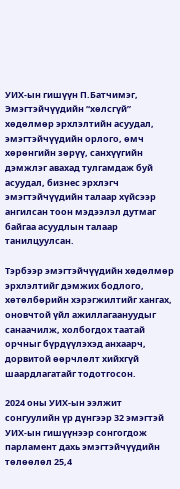УИХ-ын гишүүн П.Батчимэг, Эмэгтэйчүүдийн “хөлсгүй” хөдөлмөр эрхлэлтийн асуудал, эмэгтэйчүүдийн орлого, өмч хөрөнгийн зөрүү, санхүүгийн дэмжлэг авахад тулгамдаж буй асуудал, бизнес эрхлэгч эмэгтэйчүүдийн талаар хүйсээр ангилсан тоон мэдээлэл дутмаг байгаа асуудлын талаар танилцуулсан.

Тэрбээр эмэгтэйчүүдийн хөдөлмөр эрхлэлтийг дэмжих бодлого, хөтөлбөрийн хэрэгжилтийг хангах, оновчтой үйл ажиллагаануудыг санаачилж, холбогдох таатай орчныг бүрдүүлэхэд анхаарч, дорвитой өөрчлөлт хийхгүй шаардлагатайг тодотгосон.

2024 оны УИХ-ын ээлжит сонгуулийн үр дүнгээр 32 эмэгтэй УИХ-ын гишүүнээр сонгогдож парламент дахь эмэгтэйчүүдийн төлөөлөл 25,4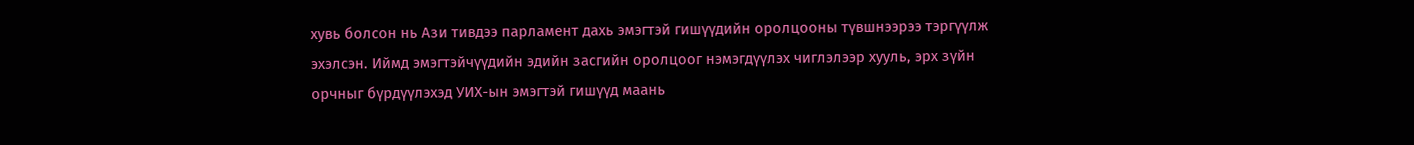хувь болсон нь Ази тивдээ парламент дахь эмэгтэй гишүүдийн оролцооны түвшнээрээ тэргүүлж эхэлсэн. Иймд эмэгтэйчүүдийн эдийн засгийн оролцоог нэмэгдүүлэх чиглэлээр хууль, эрх зүйн орчныг бүрдүүлэхэд УИХ-ын эмэгтэй гишүүд маань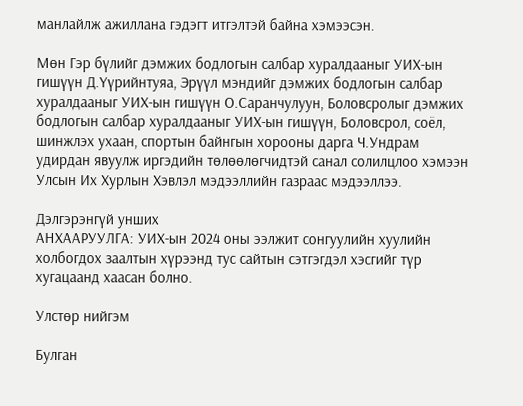манлайлж ажиллана гэдэгт итгэлтэй байна хэмээсэн.

Мөн Гэр бүлийг дэмжих бодлогын салбар хуралдааныг УИХ-ын гишүүн Д.Үүрийнтуяа, Эрүүл мэндийг дэмжих бодлогын салбар хуралдааныг УИХ-ын гишүүн О.Саранчулуун, Боловсролыг дэмжих бодлогын салбар хуралдааныг УИХ-ын гишүүн, Боловсрол, соёл, шинжлэх ухаан, спортын байнгын хорооны дарга Ч.Ундрам удирдан явуулж иргэдийн төлөөлөгчидтэй санал солилцлоо хэмээн Улсын Их Хурлын Хэвлэл мэдээллийн газраас мэдээллээ.

Дэлгэрэнгүй унших
АНХААРУУЛГА: УИХ-ын 2024 оны ээлжит сонгуулийн хуулийн холбогдох заалтын хүрээнд тус сайтын сэтгэгдэл хэсгийг түр хугацаанд хаасан болно.

Улстөр нийгэм

Булган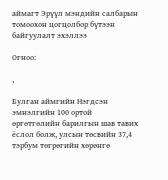аймагт Эрүүл мэндийн салбарын томоохон цогцолбор бүтээн байгуулалт эхэллээ

Огноо:

,

Булган аймгийн Нэгдсэн эмнэлгийн 100 ортой өргөтгөлийн барилгын шав тавих ёслол болж, улсын төсвийн 37,4 тэрбум төгрөгийн хөрөнгө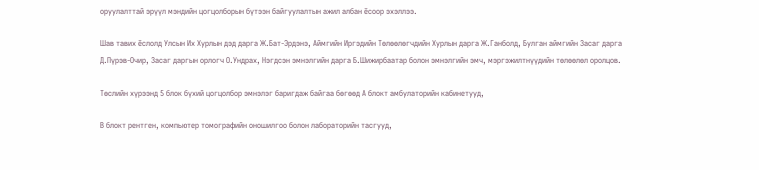оруулалттай эрүүл мэндийн цогцолборын бүтээн байгуулалтын ажил албан ёсоор эхэллээ.

Шав тавих ёслолд Улсын Их Хурлын дэд дарга Ж.Бат-Эрдэнэ, Аймгийн Иргэдийн Төлөөлөгчдийн Хурлын дарга Ж.Ганболд, Булган аймгийн Засаг дарга Д.Пүрэв-Очир, Засаг даргын орлогч О.Ундрах, Нэгдсэн эмнэлгийн дарга Б.Шижирбаатар болон эмнэлгийн эмч, мэргэжилтнүүдийн төлөөлөл оролцов.

Төслийн хүрээнд 5 блок бүхий цогцолбор эмнэлэг баригдаж байгаа бөгөөд А блокт амбулаторийн кабинетууд,

В блокт рентген, компьютер томографийн оношилгоо болон лабораторийн тасгууд,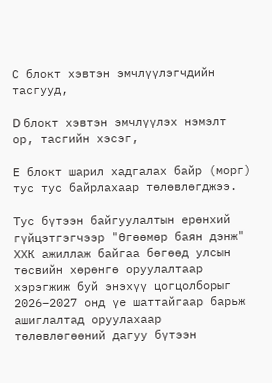С блокт хэвтэн эмчлүүлэгчдийн тасгууд,

D блокт хэвтэн эмчлүүлэх нэмэлт ор, тасгийн хэсэг,

Е блокт шарил хадгалах байр (морг) тус тус байрлахаар төлөвлөгджээ.

Тус бүтээн байгуулалтын ерөнхий гүйцэтгэгчээр "Өгөөмөр баян дэнж" ХХК ажиллаж байгаа бөгөөд улсын төсвийн хөрөнгө оруулалтаар хэрэгжиж буй энэхүү цогцолборыг 2026–2027 онд үе шаттайгаар барьж ашиглалтад оруулахаар төлөвлөгөөний дагуу бүтээн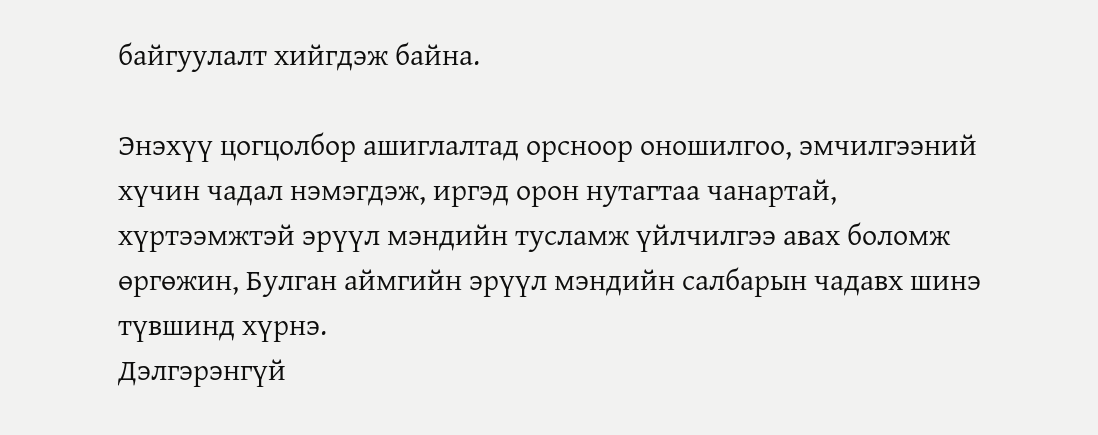байгуулалт хийгдэж байна.

Энэхүү цогцолбор ашиглалтад орсноор оношилгоо, эмчилгээний хүчин чадал нэмэгдэж, иргэд орон нутагтаа чанартай, хүртээмжтэй эрүүл мэндийн тусламж үйлчилгээ авах боломж өргөжин, Булган аймгийн эрүүл мэндийн салбарын чадавх шинэ түвшинд хүрнэ.
Дэлгэрэнгүй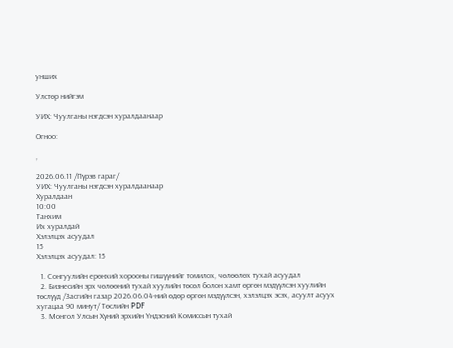унших

Улстөр нийгэм

УИХ: Чуулганы нэгдсэн хуралдаанаар

Огноо:

,

2026.06.11 /Пүрэв гараг/
УИХ: Чуулганы нэгдсэн хуралдаанаар
Хуралдаан
10:00
Танхим
Их хуралдай
Хэлэлцэх асуудал
15
Хэлэлцэх асуудал: 15

  1. Сонгуулийн ерөнхий хорооны гишүүнийг томилох, чөлөөлөх тухай асуудал
  2. Бизнесийн эрх чөлөөний тухай хуулийн төсөл болон хамт өргөн мэдүүлсэн хуулийн төслүүд /Засгийн газар 2026.06.04-ний өдөр өргөн мэдүүлсэн, хэлэлцэх эсэх, асуулт асуух хугацаа 90 минут/ Төслийн PDF
  3. Монгол Улсын Хүний эрхийн Үндэсний Комиссын тухай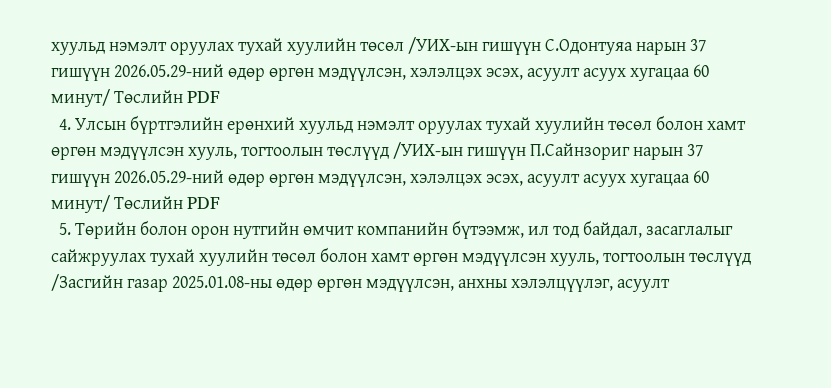хуульд нэмэлт оруулах тухай хуулийн төсөл /УИХ-ын гишүүн С.Одонтуяа нарын 37 гишүүн 2026.05.29-ний өдөр өргөн мэдүүлсэн, хэлэлцэх эсэх, асуулт асуух хугацаа 60 минут/ Төслийн PDF
  4. Улсын бүртгэлийн ерөнхий хуульд нэмэлт оруулах тухай хуулийн төсөл болон хамт өргөн мэдүүлсэн хууль, тогтоолын төслүүд /УИХ-ын гишүүн П.Сайнзориг нарын 37 гишүүн 2026.05.29-ний өдөр өргөн мэдүүлсэн, хэлэлцэх эсэх, асуулт асуух хугацаа 60 минут/ Төслийн PDF
  5. Төрийн болон орон нутгийн өмчит компанийн бүтээмж, ил тод байдал, засаглалыг сайжруулах тухай хуулийн төсөл болон хамт өргөн мэдүүлсэн хууль, тогтоолын төслүүд /Засгийн газар 2025.01.08-ны өдөр өргөн мэдүүлсэн, анхны хэлэлцүүлэг, асуулт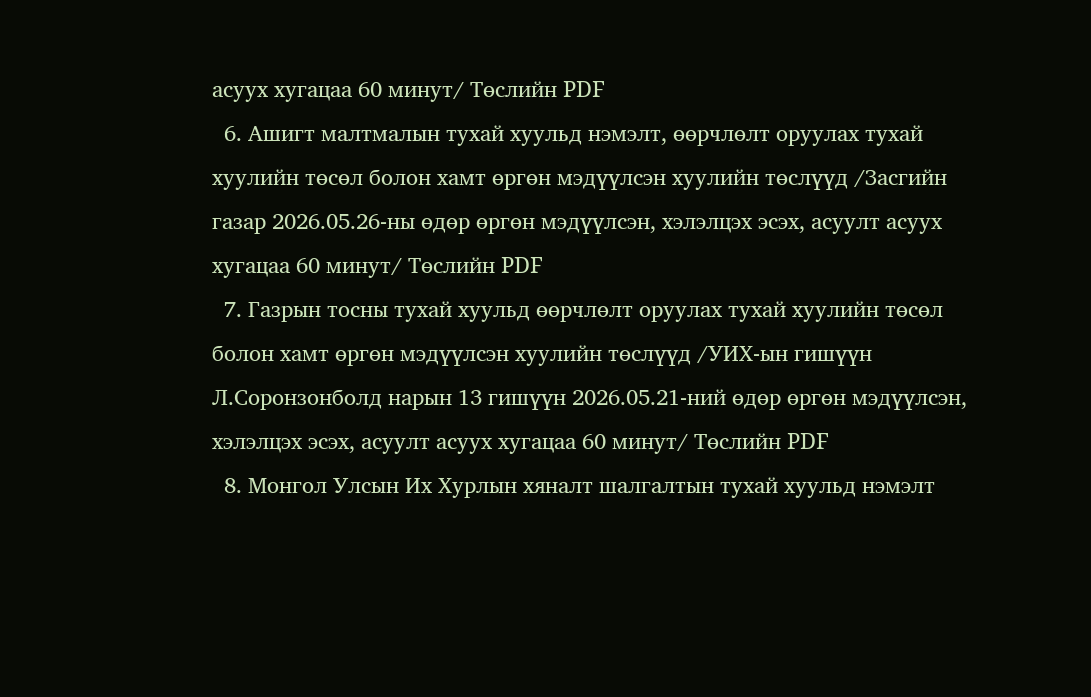асуух хугацаа 60 минут/ Төслийн PDF
  6. Ашигт малтмалын тухай хуульд нэмэлт, өөрчлөлт оруулах тухай хуулийн төсөл болон хамт өргөн мэдүүлсэн хуулийн төслүүд /Засгийн газар 2026.05.26-ны өдөр өргөн мэдүүлсэн, хэлэлцэх эсэх, асуулт асуух хугацаа 60 минут/ Төслийн PDF
  7. Газрын тосны тухай хуульд өөрчлөлт оруулах тухай хуулийн төсөл болон хамт өргөн мэдүүлсэн хуулийн төслүүд /УИХ-ын гишүүн Л.Соронзонболд нарын 13 гишүүн 2026.05.21-ний өдөр өргөн мэдүүлсэн, хэлэлцэх эсэх, асуулт асуух хугацаа 60 минут/ Төслийн PDF
  8. Монгол Улсын Их Хурлын хяналт шалгалтын тухай хуульд нэмэлт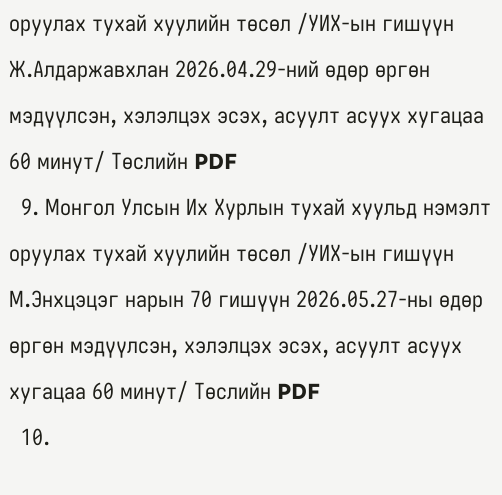оруулах тухай хуулийн төсөл /УИХ-ын гишүүн Ж.Алдаржавхлан 2026.04.29-ний өдөр өргөн мэдүүлсэн, хэлэлцэх эсэх, асуулт асуух хугацаа 60 минут/ Төслийн PDF
  9. Монгол Улсын Их Хурлын тухай хуульд нэмэлт оруулах тухай хуулийн төсөл /УИХ-ын гишүүн М.Энхцэцэг нарын 70 гишүүн 2026.05.27-ны өдөр өргөн мэдүүлсэн, хэлэлцэх эсэх, асуулт асуух хугацаа 60 минут/ Төслийн PDF
  10.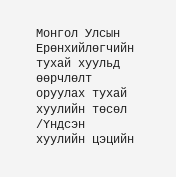Монгол Улсын Ерөнхийлөгчийн тухай хуульд өөрчлөлт оруулах тухай хуулийн төсөл /Үндсэн хуулийн цэцийн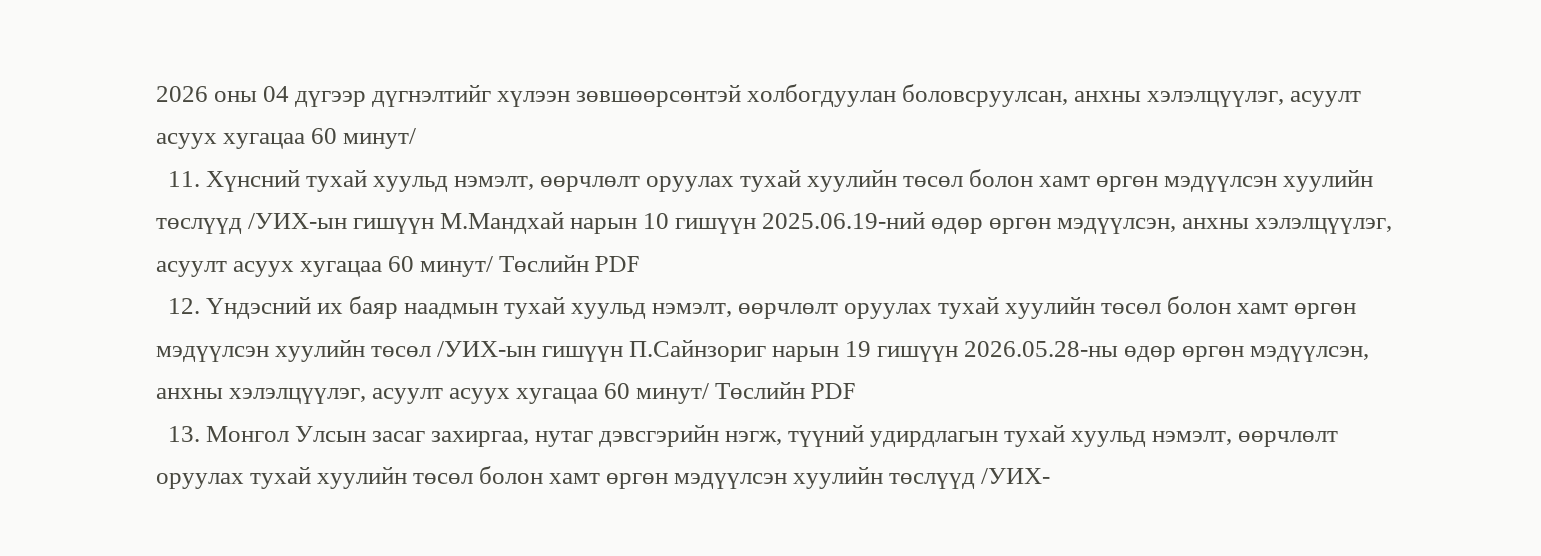2026 оны 04 дүгээр дүгнэлтийг хүлээн зөвшөөрсөнтэй холбогдуулан боловсруулсан, анхны хэлэлцүүлэг, асуулт асуух хугацаа 60 минут/
  11. Хүнсний тухай хуульд нэмэлт, өөрчлөлт оруулах тухай хуулийн төсөл болон хамт өргөн мэдүүлсэн хуулийн төслүүд /УИХ-ын гишүүн М.Мандхай нарын 10 гишүүн 2025.06.19-ний өдөр өргөн мэдүүлсэн, анхны хэлэлцүүлэг, асуулт асуух хугацаа 60 минут/ Төслийн PDF
  12. Үндэсний их баяр наадмын тухай хуульд нэмэлт, өөрчлөлт оруулах тухай хуулийн төсөл болон хамт өргөн мэдүүлсэн хуулийн төсөл /УИХ-ын гишүүн П.Сайнзориг нарын 19 гишүүн 2026.05.28-ны өдөр өргөн мэдүүлсэн, анхны хэлэлцүүлэг, асуулт асуух хугацаа 60 минут/ Төслийн PDF
  13. Монгол Улсын засаг захиргаа, нутаг дэвсгэрийн нэгж, түүний удирдлагын тухай хуульд нэмэлт, өөрчлөлт оруулах тухай хуулийн төсөл болон хамт өргөн мэдүүлсэн хуулийн төслүүд /УИХ-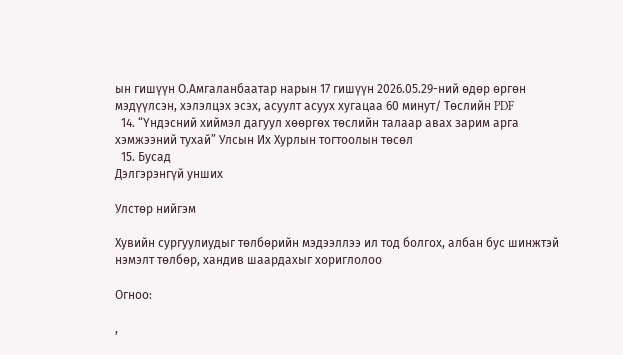ын гишүүн О.Амгаланбаатар нарын 17 гишүүн 2026.05.29-ний өдөр өргөн мэдүүлсэн, хэлэлцэх эсэх, асуулт асуух хугацаа 60 минут/ Төслийн PDF
  14. “Үндэсний хиймэл дагуул хөөргөх төслийн талаар авах зарим арга хэмжээний тухай” Улсын Их Хурлын тогтоолын төсөл
  15. Бусад
Дэлгэрэнгүй унших

Улстөр нийгэм

Хувийн сургуулиудыг төлбөрийн мэдээллээ ил тод болгох, албан бус шинжтэй нэмэлт төлбөр, хандив шаардахыг хориглолоо

Огноо:

,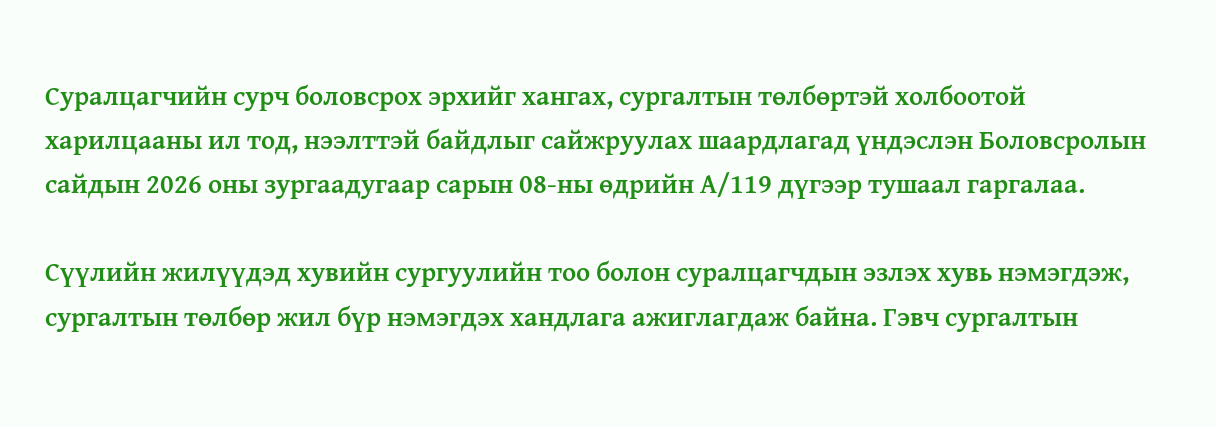Суралцагчийн сурч боловсрох эрхийг хангах, сургалтын төлбөртэй холбоотой харилцааны ил тод, нээлттэй байдлыг сайжруулах шаардлагад үндэслэн Боловсролын сайдын 2026 оны зургаадугаар сарын 08-ны өдрийн А/119 дүгээр тушаал гаргалаа.

Сүүлийн жилүүдэд хувийн сургуулийн тоо болон суралцагчдын эзлэх хувь нэмэгдэж, сургалтын төлбөр жил бүр нэмэгдэх хандлага ажиглагдаж байна. Гэвч сургалтын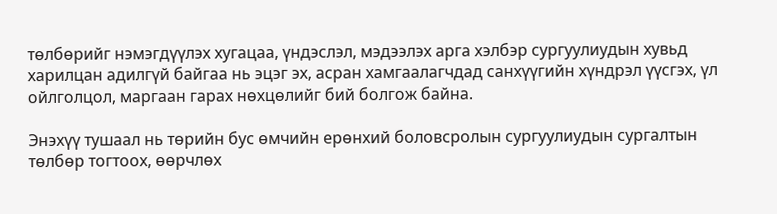төлбөрийг нэмэгдүүлэх хугацаа, үндэслэл, мэдээлэх арга хэлбэр сургуулиудын хувьд харилцан адилгүй байгаа нь эцэг эх, асран хамгаалагчдад санхүүгийн хүндрэл үүсгэх, үл ойлголцол, маргаан гарах нөхцөлийг бий болгож байна.

Энэхүү тушаал нь төрийн бус өмчийн ерөнхий боловсролын сургуулиудын сургалтын төлбөр тогтоох, өөрчлөх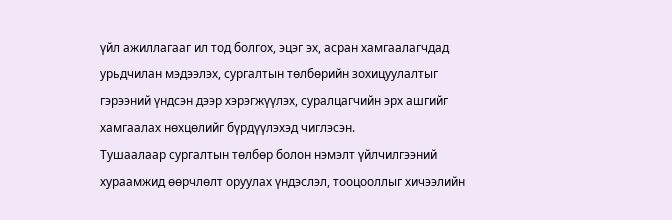үйл ажиллагааг ил тод болгох, эцэг эх, асран хамгаалагчдад урьдчилан мэдээлэх, сургалтын төлбөрийн зохицуулалтыг гэрээний үндсэн дээр хэрэгжүүлэх, суралцагчийн эрх ашгийг хамгаалах нөхцөлийг бүрдүүлэхэд чиглэсэн.
Тушаалаар сургалтын төлбөр болон нэмэлт үйлчилгээний хураамжид өөрчлөлт оруулах үндэслэл, тооцооллыг хичээлийн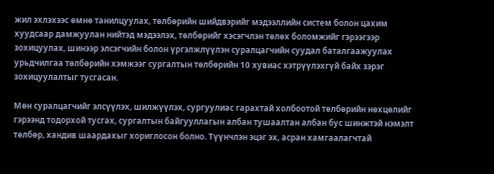жил эхлэхээс өмнө танилцуулах, төлбөрийн шийдвэрийг мэдээллийн систем болон цахим хуудсаар дамжуулан нийтэд мэдээлэх, төлбөрийг хэсэгчлэн төлөх боломжийг гэрээгээр зохицуулах, шинээр элсэгчийн болон үргэлжлүүлэн суралцагчийн суудал баталгаажуулах урьдчилгаа төлбөрийн хэмжээг сургалтын төлбөрийн 10 хувиас хэтрүүлэхгүй байх зэрэг зохицуулалтыг тусгасан.

Мөн суралцагчийг элсүүлэх, шилжүүлэх, сургуулиас гарахтай холбоотой төлбөрийн нөхцөлийг гэрээнд тодорхой тусгах, сургалтын байгууллагын албан тушаалтан албан бус шинжтэй нэмэлт төлбөр, хандив шаардахыг хориглосон болно. Түүнчлэн эцэг эх, асран хамгаалагчтай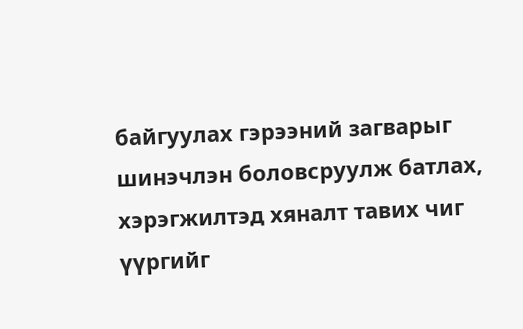байгуулах гэрээний загварыг шинэчлэн боловсруулж батлах, хэрэгжилтэд хяналт тавих чиг үүргийг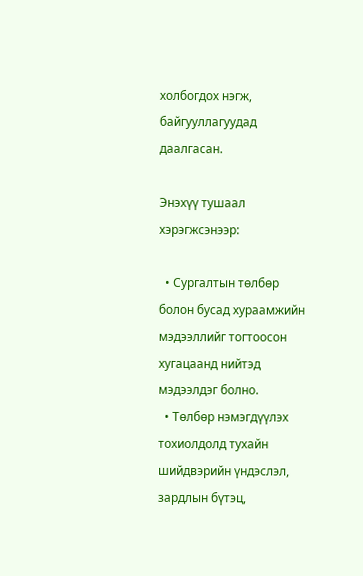холбогдох нэгж, байгууллагуудад даалгасан.

Энэхүү тушаал хэрэгжсэнээр:

  • Сургалтын төлбөр болон бусад хураамжийн мэдээллийг тогтоосон хугацаанд нийтэд мэдээлдэг болно.
  • Төлбөр нэмэгдүүлэх тохиолдолд тухайн шийдвэрийн үндэслэл, зардлын бүтэц,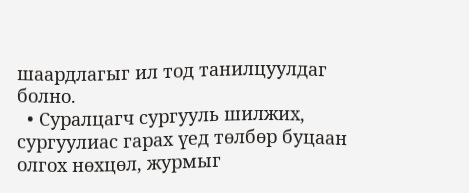шаардлагыг ил тод танилцуулдаг болно.
  • Суралцагч сургууль шилжих, сургуулиас гарах үед төлбөр буцаан олгох нөхцөл, журмыг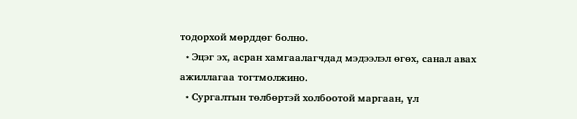тодорхой мөрддөг болно.
  • Эцэг эх, асран хамгаалагчдад мэдээлэл өгөх, санал авах ажиллагаа тогтмолжино.
  • Сургалтын төлбөртэй холбоотой маргаан, үл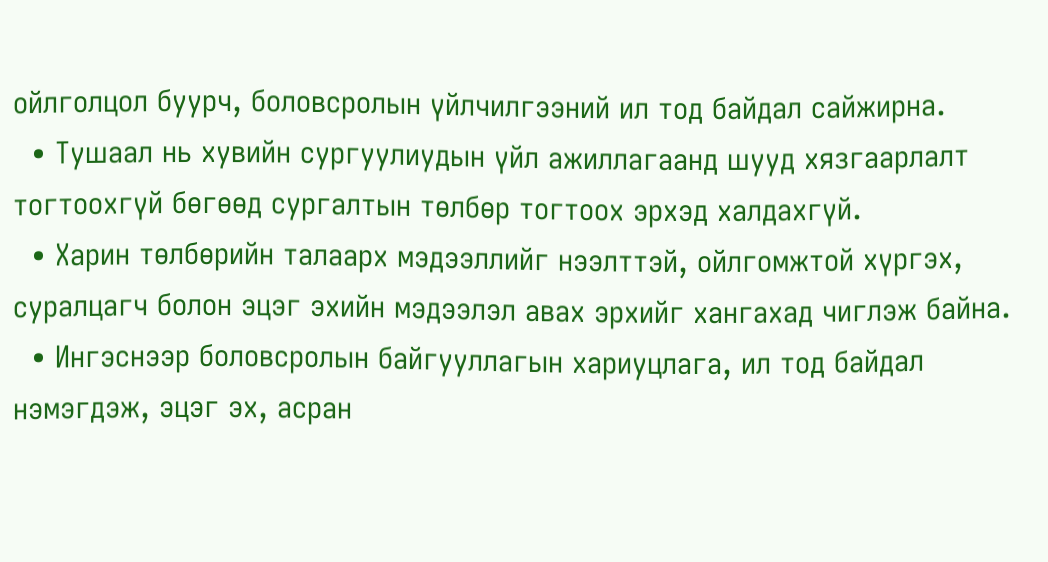ойлголцол буурч, боловсролын үйлчилгээний ил тод байдал сайжирна.
  • Тушаал нь хувийн сургуулиудын үйл ажиллагаанд шууд хязгаарлалт тогтоохгүй бөгөөд сургалтын төлбөр тогтоох эрхэд халдахгүй.
  • Харин төлбөрийн талаарх мэдээллийг нээлттэй, ойлгомжтой хүргэх, суралцагч болон эцэг эхийн мэдээлэл авах эрхийг хангахад чиглэж байна.
  • Ингэснээр боловсролын байгууллагын хариуцлага, ил тод байдал нэмэгдэж, эцэг эх, асран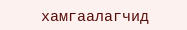хамгаалагчид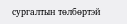сургалтын төлбөртэй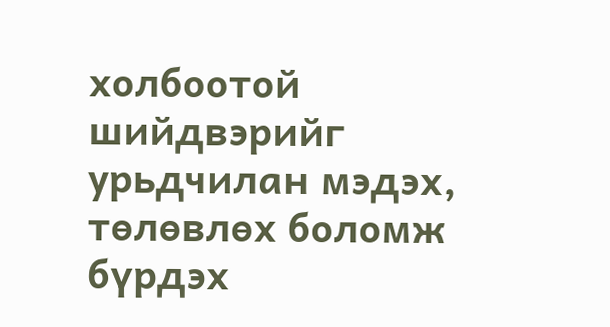холбоотой шийдвэрийг урьдчилан мэдэх, төлөвлөх боломж бүрдэх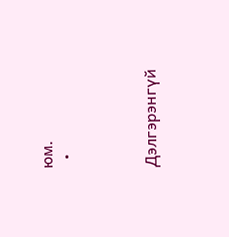юм.
  •



Дэлгэрэнгүй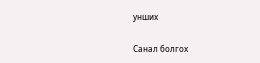унших

Санал болгох